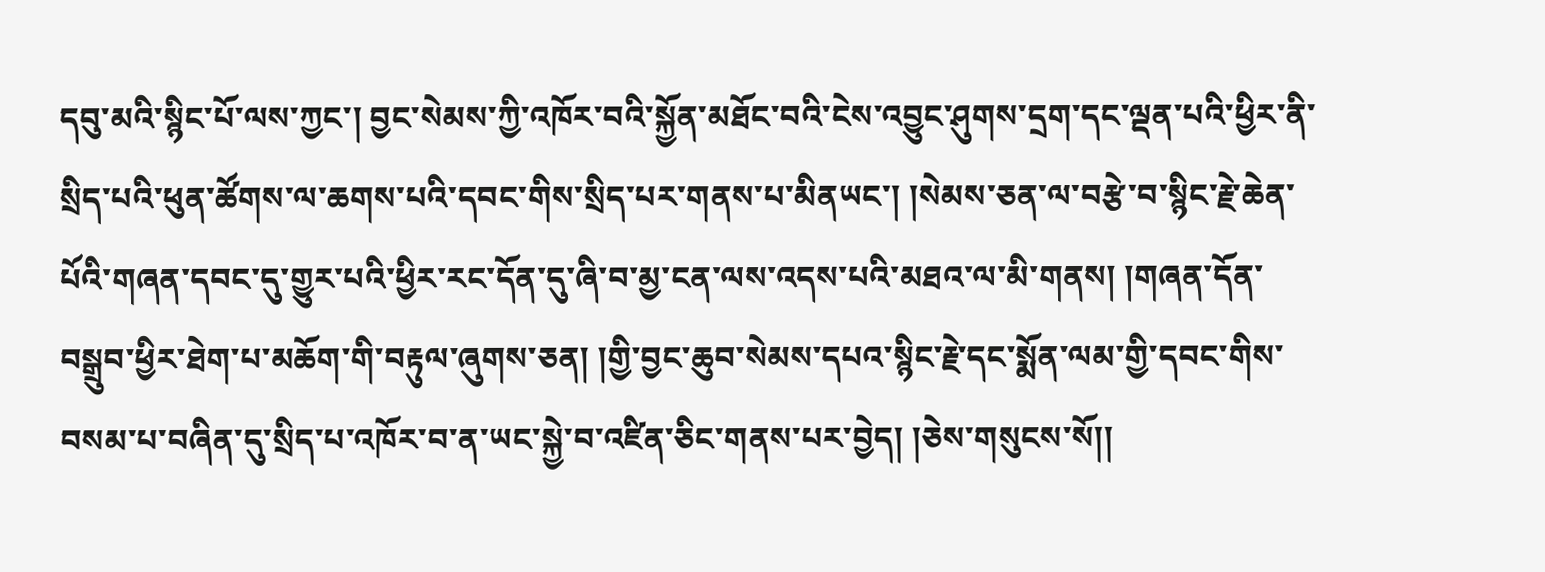དབུ་མའི་སྙིང་པོ་ལས་ཀྱང་། བྱང་སེམས་ཀྱི་འཁོར་བའི་སྐྱོན་མཐོང་བའི་ངེས་འབྱུང་ཤུགས་དྲག་དང་ལྡན་པའི་ཕྱིར་ནི་སྲིད་པའི་ཕུན་ཚོགས་ལ་ཆགས་པའི་དབང་གིས་སྲིད་པར་གནས་པ་མིནཡང་། །སེམས་ཅན་ལ་བརྩེ་བ་སྙིང་རྗེ་ཆེན་པོའི་གཞན་དབང་དུ་གྱུར་པའི་ཕྱིར་རང་དོན་དུ་ཞི་བ་མྱ་ངན་ལས་འདས་པའི་མཐའ་ལ་མི་གནས། །གཞན་དོན་བསྒྲུབ་ཕྱིར་ཐེག་པ་མཆོག་གི་བརྟུལ་ཞུགས་ཅན། །གྱི་བྱང་ཆུབ་སེམས་དཔའ་སྙིང་རྗེ་དང་སྨོན་ལམ་གྱི་དབང་གིས་བསམ་པ་བཞིན་དུ་སྲིད་པ་འཁོར་བ་ན་ཡང་སྐྱེ་བ་འཛིན་ཅིང་གནས་པར་བྱེད། །ཅེས་གསུངས་སོ།།